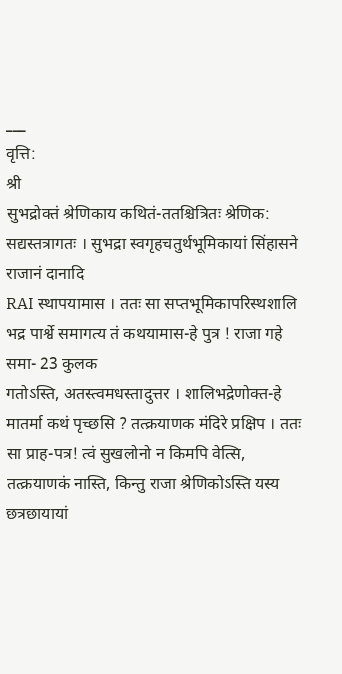___
वृत्ति:
श्री
सुभद्रोक्तं श्रेणिकाय कथितं-ततश्चित्रितः श्रेणिक: सद्यस्तत्रागतः । सुभद्रा स्वगृहचतुर्थभूमिकायां सिंहासने राजानं दानादि
RAI स्थापयामास । ततः सा सप्तभूमिकापरिस्थशालि भद्र पार्श्वे समागत्य तं कथयामास-हे पुत्र ! राजा गहे समा- 23 कुलक
गतोऽस्ति, अतस्त्वमधस्तादुत्तर । शालिभद्रेणोक्त-हे मातर्मा कथं पृच्छसि ? तत्क्रयाणक मंदिरे प्रक्षिप । ततः सा प्राह-पत्र! त्वं सुखलोनो न किमपि वेत्सि, तत्क्रयाणकं नास्ति, किन्तु राजा श्रेणिकोऽस्ति यस्य छत्रछायायां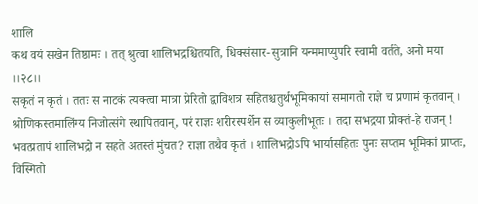शालि
कथ वयं सखेन तिष्ठामः । तत् श्रुत्वा शालिभद्रश्चितयति, धिक्संसार-सुत्रानि यन्ममाप्युपरि स्वामी वर्तते, अनो मया ।।२८।।
सकृतं न कृतं । ततः स नाटकं त्यक्त्वा मात्रा प्रेरितो द्वाविशत्र सहितश्चतुर्थभूमिकायां समागतो राज्ञे च प्रणामं कृतवान् । श्रोणिकस्तमालिंग्य निजोत्संगे स्थापितवान्, परं राज्ञः शरीरस्पर्शेन स व्याकुलीभूतः । तदा सभद्रया प्रोक्तं-हे राजन् ! भवत्प्रतापं शालिभद्रो न सहते अतस्तं मुंचत? राज्ञा तथैव कृतं । शालिभद्रोऽपि भार्यासहितः पुनः सप्तम भूमिकां प्राप्तः, विस्मितो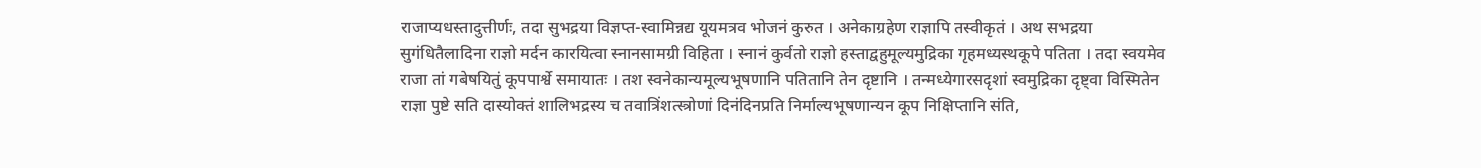राजाप्यधस्तादुत्तीर्णः, तदा सुभद्रया विज्ञप्त-स्वामिन्नद्य यूयमत्रव भोजनं कुरुत । अनेकाग्रहेण राज्ञापि तस्वीकृतं । अथ सभद्रया सुगंधितैलादिना राज्ञो मर्दन कारयित्वा स्नानसामग्री विहिता । स्नानं कुर्वतो राज्ञो हस्ताद्वहुमूल्यमुद्रिका गृहमध्यस्थकूपे पतिता । तदा स्वयमेव राजा तां गबेषयितुं कूपपार्श्वे समायातः । तश स्वनेकान्यमूल्यभूषणानि पतितानि तेन दृष्टानि । तन्मध्येगारसदृशां स्वमुद्रिका दृष्ट्वा विस्मितेन राज्ञा पुष्टे सति दास्योक्तं शालिभद्रस्य च तवात्रिंशत्स्त्रोणां दिनंदिनप्रति निर्माल्यभूषणान्यन कूप निक्षिप्तानि संति,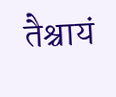तैश्चायं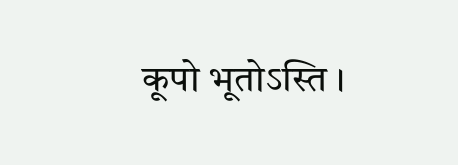कूपो भूतोऽस्ति ।